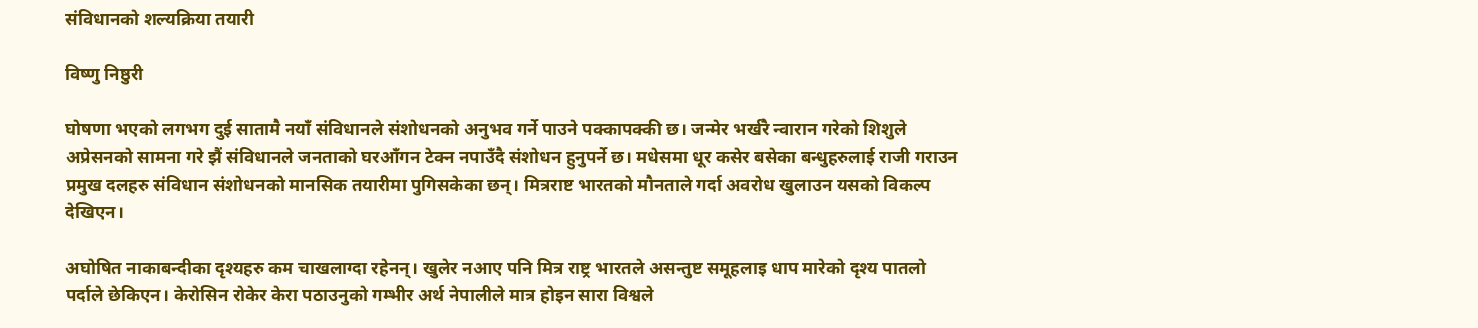संविधानको शल्यक्रिया तयारी

विष्णु निष्ठुरी

घोषणा भएको लगभग दुई सातामै नयाँ संविधानले संशोधनको अनुभव गर्ने पाउने पक्कापक्की छ। जन्मेर भर्खरै न्वारान गरेको शिशुले अप्रेसनको सामना गरे झैं संविधानले जनताको घरआँगन टेक्न नपाउँदै संशोधन हुनुपर्ने छ। मधेसमा धूर कसेर बसेका बन्धुहरुलाई राजी गराउन प्रमुख दलहरु संविधान संशोधनको मानसिक तयारीमा पुगिसकेका छन्। मित्रराष्ट भारतको मौनताले गर्दा अवरोध खुलाउन यसको विकल्प देखिएन।

अघोषित नाकाबन्दीका दृश्यहरु कम चाखलाग्दा रहेनन्। खुलेर नआए पनि मित्र राष्ट्र भारतले असन्तुष्ट समूहलाइ धाप मारेको दृश्य पातलो पर्दाले छेकिएन। केरोसिन रोकेर केरा पठाउनुको गम्भीर अर्थ नेपालीले मात्र होइन सारा विश्वले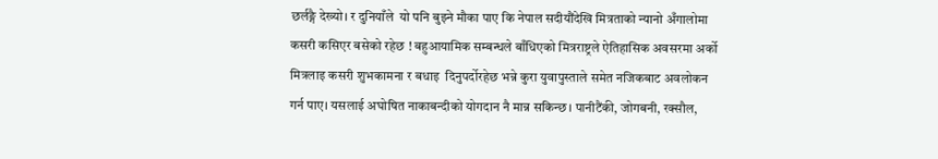छर्लङ्गै देख्यो। र दुनियाँले  यो पनि बुझ्ने मौका पाए कि नेपाल सदीयौंदेखि मित्रताको न्यानो अँगालोमा कसरी कसिएर बसेको रहेछ ! बहुआयामिक सम्बन्धले बाँधिएको मित्रराष्ट्रले ऐतिहासिक अवसरमा अर्को मित्रलाइ कसरी शुभकामना र बधाइ  दिनुपर्दोरहेछ भन्ने कुरा युवापुस्ताले समेत नजिकबाट अवलोकन गर्न पाए। यसलाई अघोषित नाकाबन्दीको योगदान नै मान्न सकिन्छ। पानीटैंकी, जोगबनी, रक्सौल,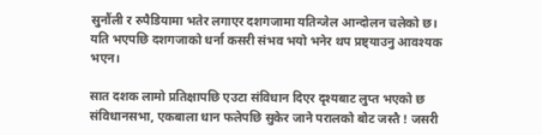सुनौंली र रुपैडियामा भतेर लगाएर दशगजामा यतिन्जेल आन्दोलन चलेको छ। यति भएपछि दशगजाको धर्ना कसरी संभव भयो भनेर थप प्रष्ट्याउनु आवश्यक भएन।

सात दशक लामो प्रतिक्षापछि एउटा संविधान दिएर दृश्यबाट लुप्त भएको छ संविधानसभा, एकबाला धान फलेपछि सुकेर जाने परालको बोट जस्तै ! जसरी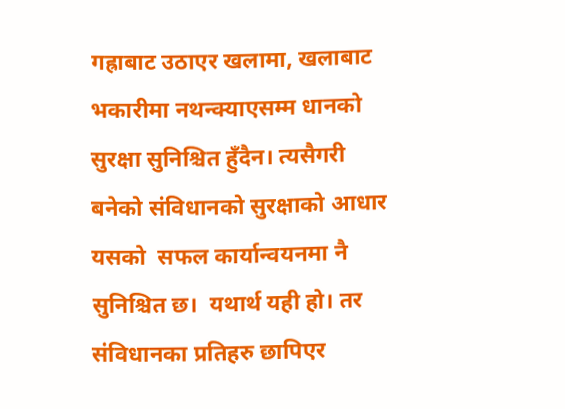गह्राबाट उठाएर खलामा, खलाबाट भकारीमा नथन्क्याएसम्म धानको सुरक्षा सुनिश्चित हुँदैन। त्यसैगरी बनेको संविधानको सुरक्षाको आधार  यसको  सफल कार्यान्वयनमा नै सुनिश्चित छ।  यथार्थ यही हो। तर संविधानका प्रतिहरु छापिएर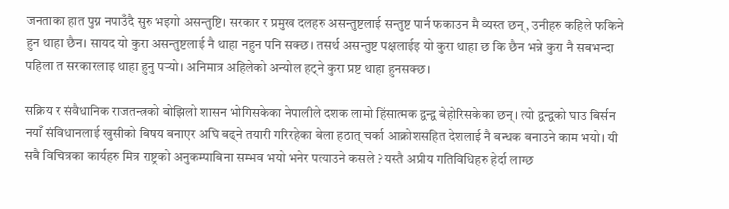जनताका हात पुग्न नपाउँदै सुरु भइगो असन्तुष्टि। सरकार र प्रमुख दलहरु असन्तुष्टलाई सन्तुष्ट पार्न फकाउन मै व्यस्त छन्, उनीहरु कहिले फकिने हुन थाहा छैन। सायद यो कुरा असन्तुष्टलाई नै थाहा नहुन पनि सक्छ। तसर्थ असन्तुष्ट पक्षलाईइ यो कुरा थाहा छ कि छैन भन्ने कुरा नै सबभन्दा पहिला त सरकारलाइ थाहा हुनु पर्‍यो। अनिमात्र अहिलेको अन्योल हट्ने कुरा प्रष्ट थाहा हुनसक्छ।

सक्रिय र संवैधानिक राजतन्त्रको बोझिलो शासन भोगिसकेका नेपालीले दशक लामो हिंसात्मक द्वन्द्व बेहोरिसकेका छन्। त्यो द्वन्द्वको घाउ बिर्सन नयाँ संविधानलाई खुसीको बिषय बनाएर अघि बढ्ने तयारी गरिरहेका बेला हठात् चर्का आक्रोशसहित देशलाई नै बन्धक बनाउने काम भयो। यी सबै विचित्रका कार्यहरु मित्र राष्ट्रको अनुकम्पाबिना सम्भव भयो भनेर पत्याउने कसले ? यस्तै अप्रीय गतिविधिहरु हेर्दा लाग्छ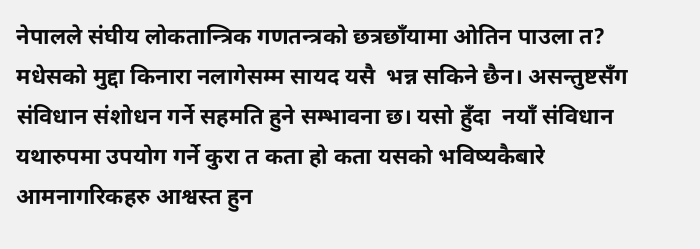नेपालले संघीय लोकतान्त्रिक गणतन्त्रको छत्रछाँयामा ओतिन पाउला त? मधेसको मुद्दा किनारा नलागेसम्म सायद यसै  भन्न सकिने छैन। असन्तुष्टसँग संविधान संशोधन गर्ने सहमति हुने सम्भावना छ। यसो हुँदा  नयाँ संविधान यथारुपमा उपयोग गर्ने कुरा त कता हो कता यसको भविष्यकैबारे आमनागरिकहरु आश्वस्त हुन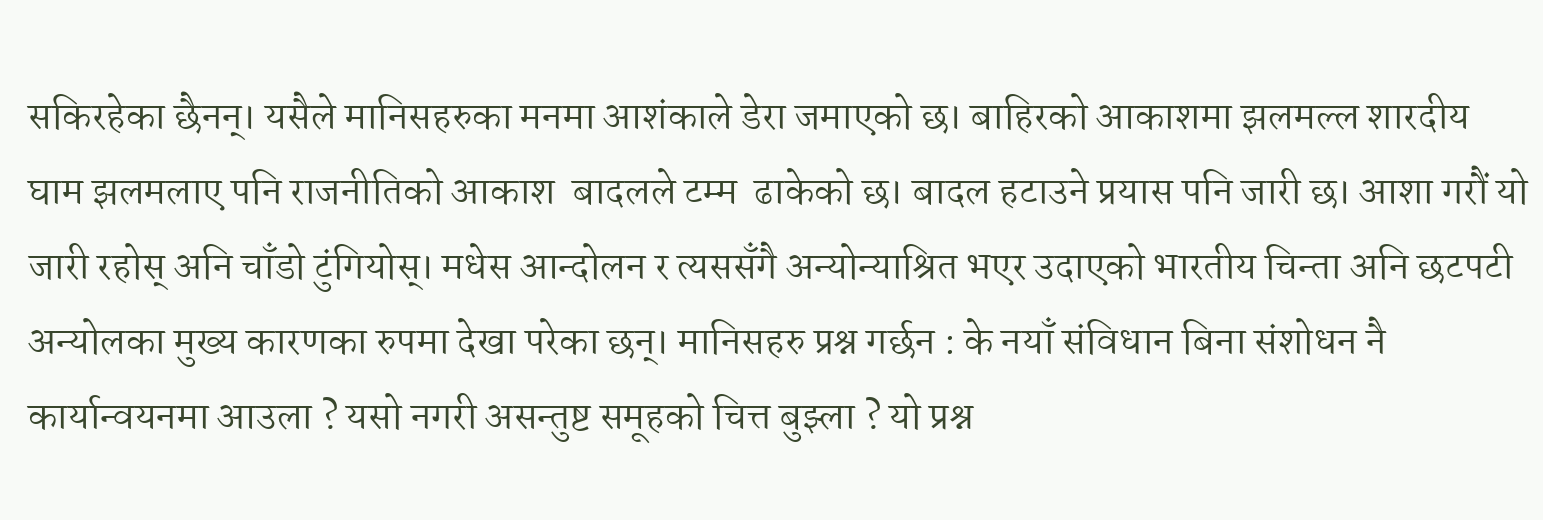सकिरहेका छैनन्। यसैले मानिसहरुका मनमा आशंकाले डेरा जमाएको छ। बाहिरको आकाशमा झलमल्ल शारदीय घाम झलमलाए पनि राजनीतिको आकाश  बादलले टम्म  ढाकेको छ। बादल हटाउने प्रयास पनि जारी छ। आशा गरौं यो जारी रहोस् अनि चाँडो टुंगियोस्। मधेस आन्दोलन र त्यससँगै अन्योन्याश्रित भएर उदाएको भारतीय चिन्ता अनि छटपटी अन्योलका मुख्य कारणका रुपमा देखा परेका छन्। मानिसहरु प्रश्न गर्छन : के नयाँ संविधान बिना संशोधन नै कार्यान्वयनमा आउला ? यसो नगरी असन्तुष्ट समूहको चित्त बुझ्ला ? यो प्रश्न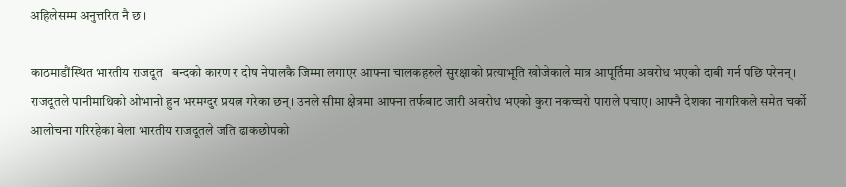अहिलेसम्म अनुत्तरित नै छ।

काठमाडौंस्थित भारतीय राजदूत   बन्दको कारण र दोष नेपालकै जिम्मा लगाएर आफ्ना चालकहरुले सुरक्षाको प्रत्याभूति खोजेकाले मात्र आपूर्तिमा अवरोध भएको दाबी गर्न पछि परेनन्। राजदूतले पानीमाथिको ओभानो हुन भरमग्दुर प्रयत्न गरेका छन्। उनले सीमा क्षेत्रमा आफ्ना तर्फबाट जारी अवरोध भएको कुरा नकच्चरो पाराले पचाए। आफ्नै देशका नागरिकले समेत चर्को आलोचना गरिरहेका बेला भारतीय राजदूतले जति ढाकछोपको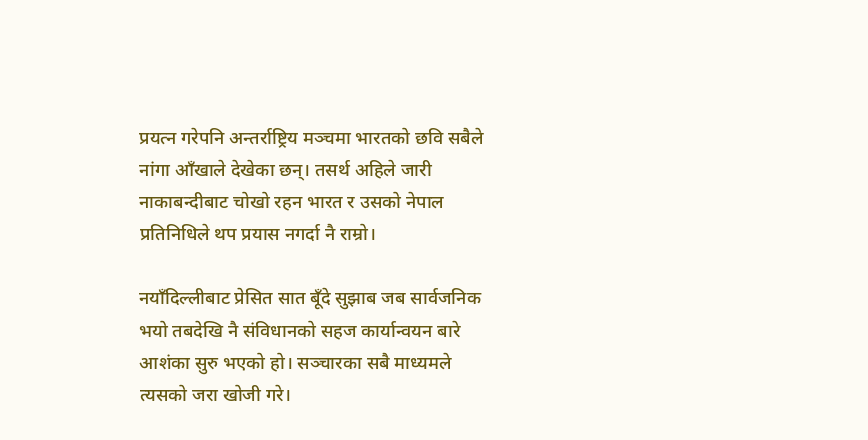प्रयत्न गरेपनि अन्तर्राष्ट्रिय मञ्चमा भारतको छवि सबैले नांगा आँखाले देखेका छन्। तसर्थ अहिले जारी नाकाबन्दीबाट चोखो रहन भारत र उसको नेपाल प्रतिनिधिले थप प्रयास नगर्दा नै राम्रो।

नयाँदिल्लीबाट प्रेसित सात बूँदे सुझाब जब सार्वजनिक भयो तबदेखि नै संविधानको सहज कार्यान्वयन बारे आशंका सुरु भएको हो। सञ्चारका सबै माध्यमले त्यसको जरा खोजी गरे।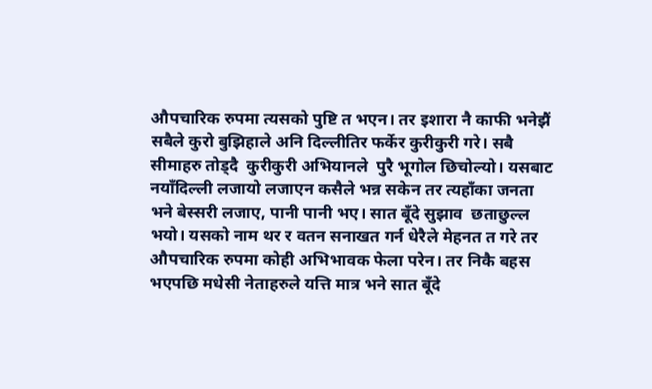औपचारिक रुपमा त्यसको पुष्टि त भएन। तर इशारा नै काफी भनेझैं सबैले कुरो बुझिहाले अनि दिल्लीतिर फर्केर कुरीकुरी गरे। सबै सीमाहरु तोड्दै  कुरीकुरी अभियानले  पुरै भूगोल छिचोल्यो। यसबाट नयाँदिल्ली लजायो लजाएन कसैले भन्न सकेन तर त्यहाँका जनता भने बेस्सरी लजाए, पानी पानी भए। सात बूँदे सुझाव  छताछुल्ल भयो। यसको नाम थर र वतन सनाखत गर्न धेरैले मेहनत त गरे तर औपचारिक रुपमा कोही अभिभावक फेला परेन। तर निकै बहस  भएपछि मधेसी नेताहरुले यत्ति मात्र भने सात बूँदे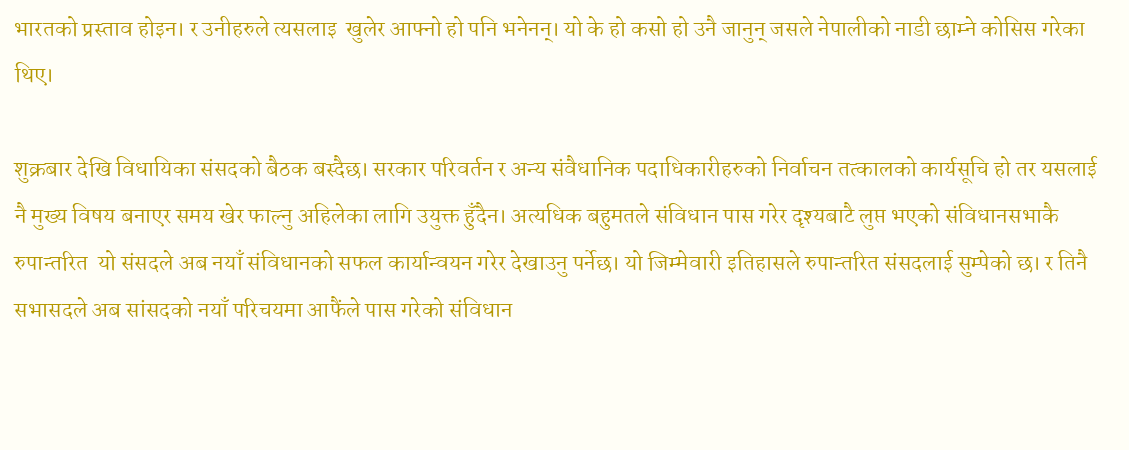भारतको प्रस्ताव होइन। र उनीहरुले त्यसलाइ  खुलेर आफ्नो हो पनि भनेनन्। यो के हो कसो हो उनै जानुन् जसले नेपालीको नाडी छाम्ने कोसिस गरेका थिए।

शुक्रबार देखि विधायिका संसदको बैठक बस्दैछ। सरकार परिवर्तन र अन्य संवैधानिक पदाधिकारीहरुको निर्वाचन तत्कालको कार्यसूचि हो तर यसलाई नै मुख्य विषय बनाएर समय खेर फाल्नु अहिलेका लागि उयुक्त हुँदैन। अत्यधिक बहुमतले संविधान पास गरेर दृश्यबाटै लुप्त भएको संविधानसभाकै रुपान्तरित  यो संसदले अब नयाँ संविधानको सफल कार्यान्वयन गरेर देखाउनु पर्नेछ। यो जिम्मेवारी इतिहासले रुपान्तरित संसदलाई सुम्पेको छ। र तिनै सभासदले अब सांसदको नयाँ परिचयमा आफैंले पास गरेको संविधान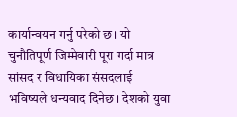कार्यान्वयन गर्नु परेको छ। यो चुनौतिपूर्ण जिम्मेवारी पूरा गर्दा मात्र सांसद र विधायिका संसदलाई भविष्यले धन्यवाद दिनेछ। देशको युवा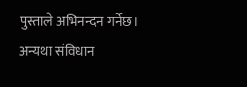पुस्ताले अभिनन्दन गर्नेछ। अन्यथा संविधान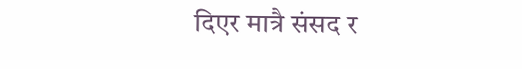दिएर मात्रै संसद र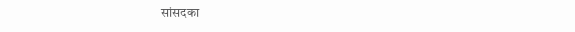सांसदका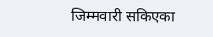जिम्मवारी सकिएका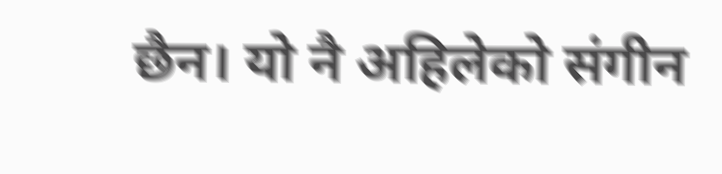छैन। यो नै अहिलेको संगीन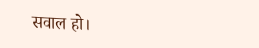सवाल हो।